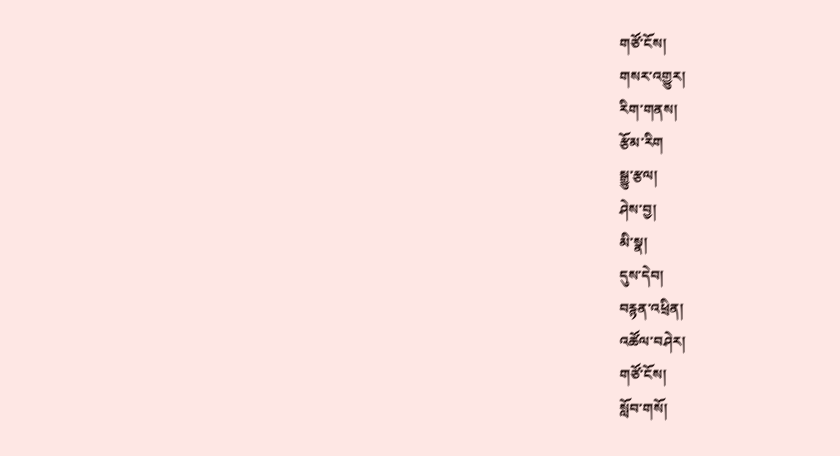གཙོ་ངོས།
གསར་འགྱུར།
རིག་གནས།
རྩོམ་རིག
སྒྱུ་རྩལ།
ཤེས་བྱ།
མི་སྣ།
དུས་དེབ།
བརྙན་འཕྲིན།
འཚོལ་བཤེར།
གཙོ་ངོས།
སློབ་གསོ།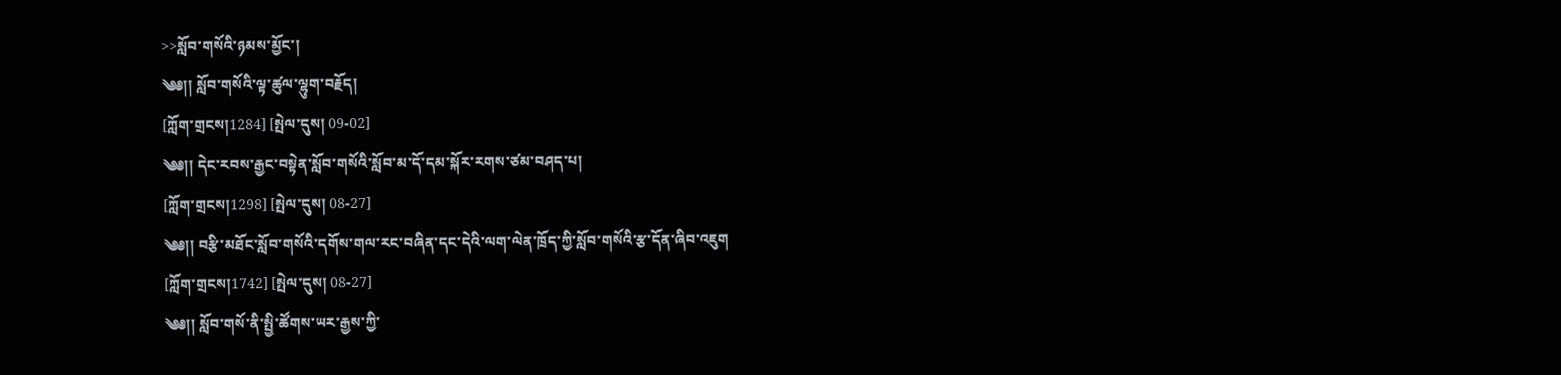>>སློབ་གསོའི་ཉམས་མྱོང་།
༄༅།། སློབ་གསོའི་ལྟ་ཚུལ་ལྷུག་བརྗོད།
[ཀློག་གྲངས།1284] [སྤེལ་དུས། 09-02]
༄༅།། དེང་རབས་རྒྱང་བསྟེན་སློབ་གསོའི་སློབ་མ་དོ་དམ་སྐོར་རགས་ཙམ་བཤད་པ།
[ཀློག་གྲངས།1298] [སྤེལ་དུས། 08-27]
༄༅།། བརྩི་མཐོང་སློབ་གསོའི་དགོས་གལ་རང་བཞིན་དང་དེའི་ལག་ལེན་ཁྲོད་ཀྱི་སློབ་གསོའི་རྩ་དོན་ཞིབ་འཇུག
[ཀློག་གྲངས།1742] [སྤེལ་དུས། 08-27]
༄༅།། སློབ་གསོ་ནི་སྤྱི་ཚོགས་ཡར་རྒྱས་ཀྱི་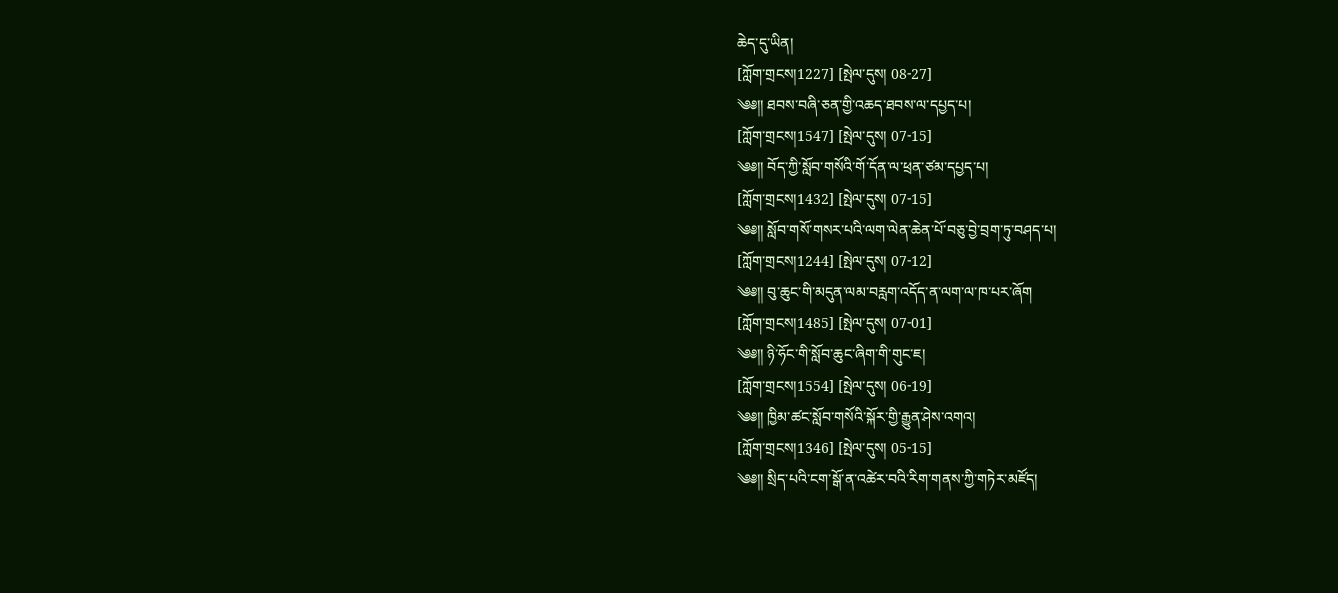ཆེད་དུ་ཡིན།
[ཀློག་གྲངས།1227] [སྤེལ་དུས། 08-27]
༄༅།། ཐབས་བཞི་ཅན་གྱི་འཆད་ཐབས་ལ་དཔྱད་པ།
[ཀློག་གྲངས།1547] [སྤེལ་དུས། 07-15]
༄༅།། བོད་ཀྱི་སློབ་གསོའི་གོ་དོན་ལ་ཕྲན་ཙམ་དཔྱད་པ།
[ཀློག་གྲངས།1432] [སྤེལ་དུས། 07-15]
༄༅།། སློབ་གསོ་གསར་པའི་ལག་ལེན་ཆེན་པོ་བཅུ་བྱེ་བྲག་ཏུ་བཤད་པ།
[ཀློག་གྲངས།1244] [སྤེལ་དུས། 07-12]
༄༅།། བུ་ཆུང་གི་མདུན་ལམ་བརླག་འདོད་ན་ལག་ལ་ཁ་པར་ཞོག
[ཀློག་གྲངས།1485] [སྤེལ་དུས། 07-01]
༄༅།། ཉི་ཧོང་གི་སློབ་ཆུང་ཞིག་གི་གུང་ཇ།
[ཀློག་གྲངས།1554] [སྤེལ་དུས། 06-19]
༄༅།། ཁྱིམ་ཚང་སློབ་གསོའི་སྐོར་གྱི་རྒྱུན་ཤེས་འགའ།
[ཀློག་གྲངས།1346] [སྤེལ་དུས། 05-15]
༄༅།། སྲིད་པའི་ངག་སྒོ་ན་འཚེར་བའི་རིག་གནས་ཀྱི་གཏེར་མཛོད།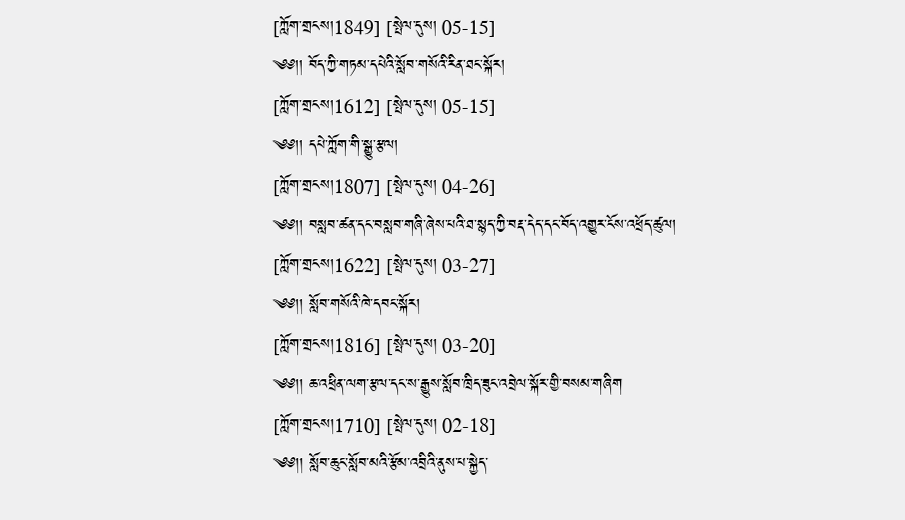[ཀློག་གྲངས།1849] [སྤེལ་དུས། 05-15]
༄༅།། བོད་ཀྱི་གཏམ་དཔེའི་སློབ་གསོའི་རིན་ཐང་སྐོར།
[ཀློག་གྲངས།1612] [སྤེལ་དུས། 05-15]
༄༅།། དཔེ་ཀློག་གི་སྒྱུ་རྩལ།
[ཀློག་གྲངས།1807] [སྤེལ་དུས། 04-26]
༄༅།། བསླབ་ཚན་དང་བསླབ་གཞི་ཞེས་པའི་ཐ་སྙད་ཀྱི་བརྡ་དེད་དང་བོད་འགྱུར་ངོས་འཕྲོད་ཚུལ།
[ཀློག་གྲངས།1622] [སྤེལ་དུས། 03-27]
༄༅།། སློབ་གསོའི་ཁེ་དབང་སྐོར།
[ཀློག་གྲངས།1816] [སྤེལ་དུས། 03-20]
༄༅།། ཆ་འཕྲིན་ལག་རྩལ་དང་ས་རྒྱུས་སློབ་ཁྲིད་ཟུང་འབྲེལ་སྐོར་གྱི་བསམ་གཞིག
[ཀློག་གྲངས།1710] [སྤེལ་དུས། 02-18]
༄༅།། སློབ་ཆུང་སློབ་མའི་རྩོམ་འབྲིའི་ནུས་པ་སྐྱེད་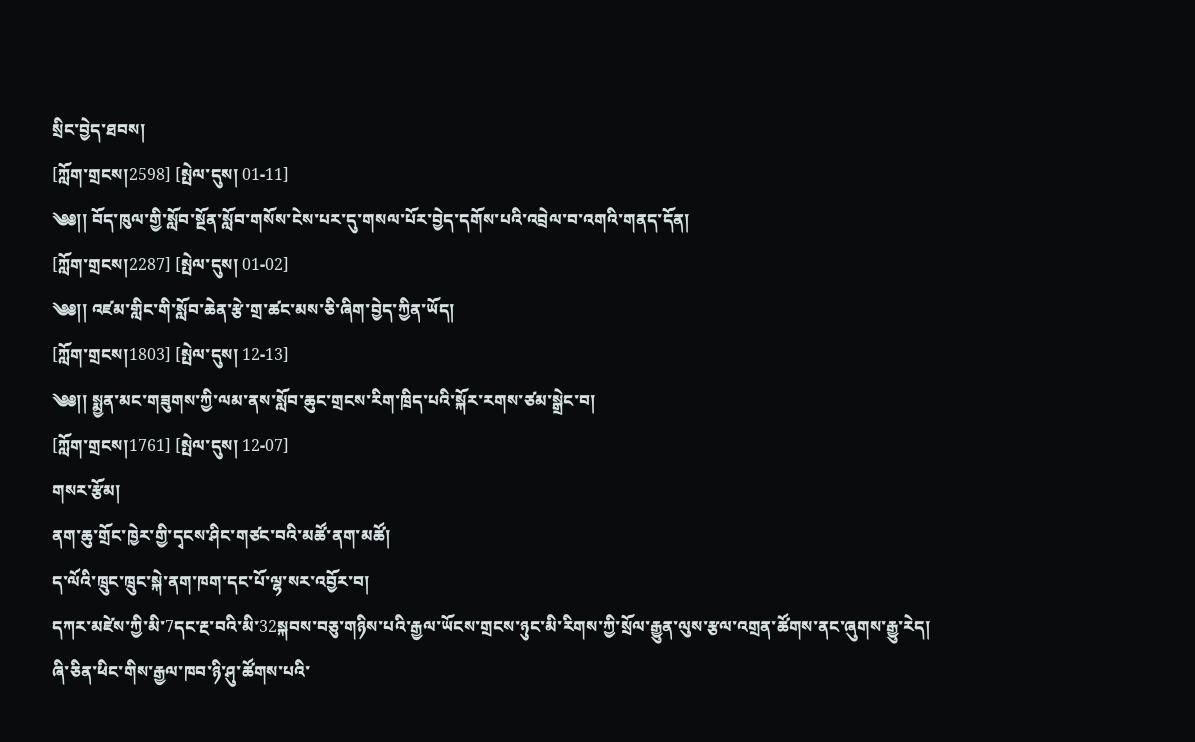སྲིང་བྱེད་ཐབས།
[ཀློག་གྲངས།2598] [སྤེལ་དུས། 01-11]
༄༅།། བོད་ཁུལ་གྱི་སློབ་སྔོན་སློབ་གསོས་ངེས་པར་དུ་གསལ་པོར་བྱེད་དགོས་པའི་འབྲེལ་བ་འགའི་གནད་དོན།
[ཀློག་གྲངས།2287] [སྤེལ་དུས། 01-02]
༄༅།། འཛམ་གླིང་གི་སློབ་ཆེན་རྩེ་གྲ་ཚང་མས་ཅི་ཞིག་བྱེད་ཀྱིན་ཡོད།
[ཀློག་གྲངས།1803] [སྤེལ་དུས། 12-13]
༄༅།། སྨྱན་མང་གཟུགས་ཀྱི་ལམ་ནས་སློབ་ཆུང་གྲངས་རིག་ཁྲིད་པའི་སྐོར་རགས་ཙམ་སྒྲེང་བ།
[ཀློག་གྲངས།1761] [སྤེལ་དུས། 12-07]
གསར་རྩོམ།
ནག་ཆུ་གྲོང་ཁྱེར་གྱི་དྭངས་ཤིང་གཙང་བའི་མཚོ་ནག་མཚོ།
ད་ལོའི་ཁྲུང་ཁྲུང་སྐེ་ནག་ཁག་དང་པོ་ལྷ་སར་འབྱོར་བ།
དཀར་མཛེས་ཀྱི་མི་7དང་རྔ་བའི་མི་32སྐབས་བཅུ་གཉིས་པའི་རྒྱལ་ཡོངས་གྲངས་ཉུང་མི་རིགས་ཀྱི་སྲོལ་རྒྱུན་ལུས་རྩལ་འགྲན་ཚོགས་ནང་ཞུགས་རྒྱུ་རེད།
ཞི་ཅིན་ཕིང་གིས་རྒྱལ་ཁབ་ཉི་ཤུ་ཚོགས་པའི་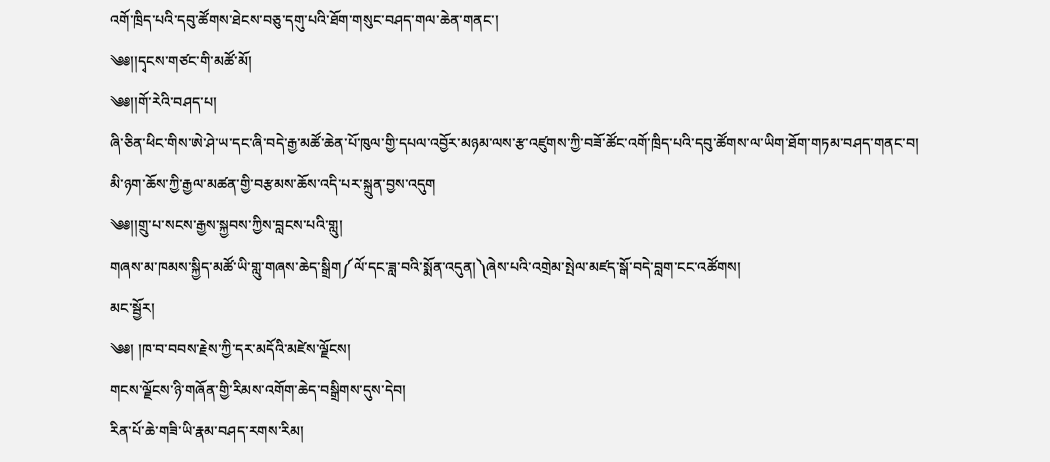འགོ་ཁྲིད་པའི་དབུ་ཚོགས་ཐེངས་བཅུ་དགུ་པའི་ཐོག་གསུང་བཤད་གལ་ཆེན་གནང་།
༄༅།།དྭངས་གཙང་གི་མཚོ་མོ།
༄༅།།གོ་རེའི་བཤད་པ།
ཞི་ཅིན་ཕིང་གིས་ཨེ་ཤེ་ཡ་དང་ཞི་བདེ་རྒྱ་མཚོ་ཆེན་པོ་ཁུལ་གྱི་དཔལ་འབྱོར་མཉམ་ལས་རྩ་འཛུགས་ཀྱི་བཟོ་ཚོང་འགོ་ཁྲིད་པའི་དབུ་ཚོགས་ལ་ཡིག་ཐོག་གཏམ་བཤད་གནང་བ།
མི་ཉག་ཆོས་ཀྱི་རྒྱལ་མཚན་གྱི་བརྩམས་ཆོས་འདི་པར་སྐྲུན་བྱས་འདུག
༄༅།།གྲུ་པ་སངས་རྒྱས་སྐྱབས་ཀྱིས་བླངས་པའི་གླུ།
གཞས་མ་ཁམས་སྐྱིད་མཚོ་ཡི་གླུ་གཞས་ཆེད་སྒྲིག༼ལོ་དང་ཟླ་བའི་སྨོན་འདུན།༽ཞེས་པའི་འགྲེམ་སྤེལ་མཛད་སྒོ་བདེ་བླག་ངང་འཚོགས།
མང་སྦྱོར།
༄༅། །ཁ་བ་བབས་རྗེས་ཀྱི་དར་མདོའི་མཛེས་ལྗོངས།
གངས་ལྗོངས་ཉི་གཞོན་གྱི་རིམས་འགོག་ཆེད་བསྒྲིགས་དུས་དེབ།
རིན་པོ་ཆེ་གཟི་ཡི་རྣམ་བཤད་རགས་རིམ།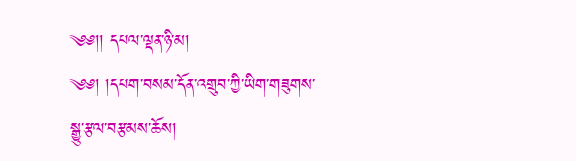༄༅།། དཔལ་ལྡན་ཉི་མ།
༄༅། །དཔག་བསམ་དོན་འགྲུབ་ཀྱི་ཡིག་གཟུགས་སྒྱུ་རྩལ་བརྩམས་ཆོས།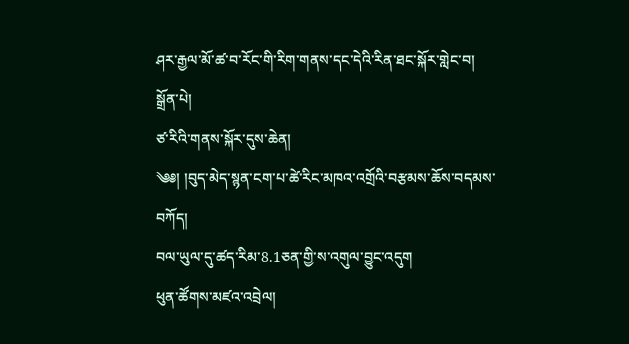ཤར་རྒྱལ་མོ་ཚ་བ་རོང་གི་རིག་གནས་དང་དེའི་རིན་ཐང་སྐོར་གླེང་བ།
སྒྲོན་པེ།
ཙ་རིའི་གནས་སྐོར་དུས་ཆེན།
༄༅། །བུད་མེད་སྙན་ངག་པ་ཚེ་རིང་མཁའ་འགྲོའི་བརྩམས་ཆོས་བདམས་བཀོད།
བལ་ཡུལ་དུ་ཚད་རིམ་8.1ཅན་གྱི་ས་འགུལ་བྱུང་འདུག
ཕུན་ཚོགས་མཛའ་འབྲེལ།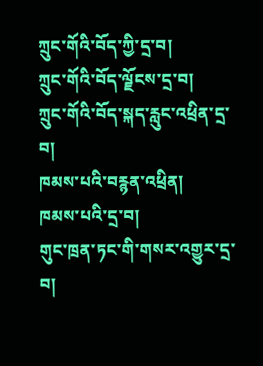ཀྲུང་གོའི་བོད་ཀྱི་དྲ་བ།
ཀྲུང་གོའི་བོད་ལྗོངས་དྲ་བ།
ཀྲུང་གོའི་བོད་སྐད་རླུང་འཕྲིན་དྲ་བ།
ཁམས་པའི་བརྙན་འཕྲིན།
ཁམས་པའི་དྲ་བ།
གུང་ཁྲན་ཏང་གི་གསར་འགྱུར་དྲ་བ།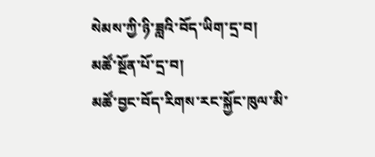སེམས་ཀྱི་ཉི་ཟླའི་བོད་ཡིག་དྲ་བ།
མཚོ་སྔོན་པོ་དྲ་བ།
མཚོ་བྱང་བོད་རིགས་རང་སྐྱོང་ཁུལ་མི་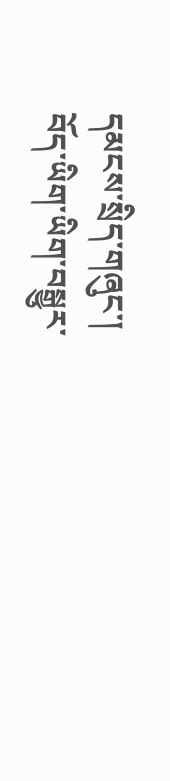དམངས་སྲིད་གཞུང་།
བོད་ཡིག་ཡིག་བསྒྱུར་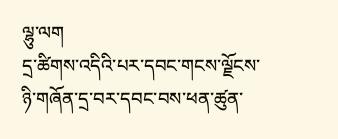ལྷུ་ལག
དྲ་ཚིགས་འདིའི་པར་དབང་གངས་ལྗོངས་ཉི་གཞོན་དྲ་བར་དབང་བས་ཕན་ཚུན་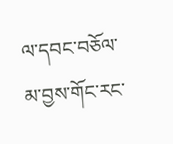ལ་དབང་བཅོལ་མ་བྱས་གོང་རང་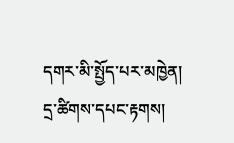དགར་མི་སྤྱོད་པར་མཁྱེན།
དྲ་ཚིགས་དཔང་རྟགས།